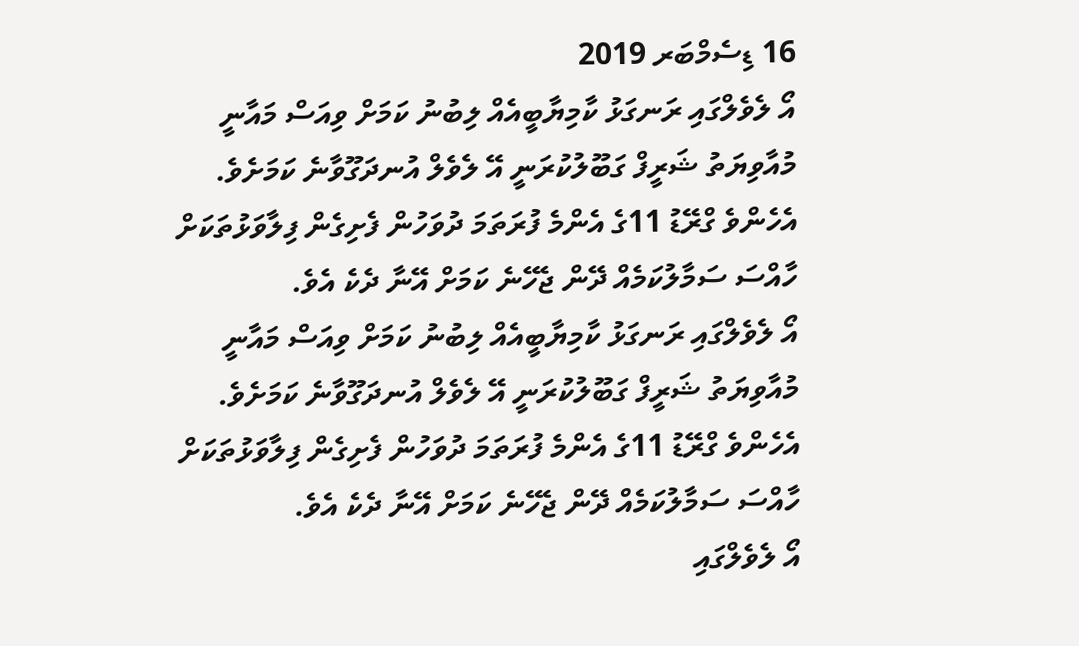16 ޑިސެމްބަރ 2019
އޯ ލެވެލްގައި ރަނގަޅު ކާމިޔާބީއެއް ލިބުނު ކަމަށް ވިއަސް މައާނީ މުއާވިޔަތު ޝަރީފް ގަބޫލުކުރަނީ އޭ ލެވެލް އުނދަގޫވާނެ ކަމަށެވެ. އެހެންވެ ގްރޭޑު 11ގެ އެންމެ ފުރަތަމަ ދުވަހުން ފެށިގެން ފިލާވަޅުތަކަށް ހާއްސަ ސަމާލުކަމެއް ދޭން ޖެހޭނެ ކަމަށް އޭނާ ދެކެ އެވެ.
އޯ ލެވެލްގައި ރަނގަޅު ކާމިޔާބީއެއް ލިބުނު ކަމަށް ވިއަސް މައާނީ މުއާވިޔަތު ޝަރީފް ގަބޫލުކުރަނީ އޭ ލެވެލް އުނދަގޫވާނެ ކަމަށެވެ. އެހެންވެ ގްރޭޑު 11ގެ އެންމެ ފުރަތަމަ ދުވަހުން ފެށިގެން ފިލާވަޅުތަކަށް ހާއްސަ ސަމާލުކަމެއް ދޭން ޖެހޭނެ ކަމަށް އޭނާ ދެކެ އެވެ.
އޯ ލެވެލްގައި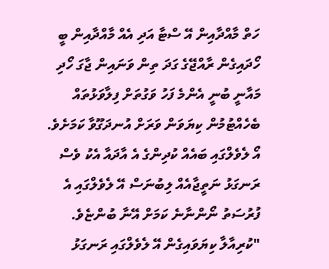ހަތް މާއްދާއިން އޭ ސްޓާ އަދި އެއް މާއްދާއިން ބީ ހޯދައިގެން ރާއްޖޭގެ ގަދަ ތިން ވަނައިން ޖާގަ ހޯދި މައާނީ ބުނީ އެންމެ ފަހު ވަގުތަށް ފިލާވަޅުތައް ބެހެއްޓުމުން ކިޔަވަން ވަރަށް އުނދަގޫވާ ކަމަށެވެ. އޯ ލެވެލްގައި ބައެއް ކުދިންގެ އެ އާދައާ އެކު ވެސް ރަނގަޅު ނަތީޖާއެއް ލިބުނަސް އޭ ލެވެލްގައި އެ ފުރުސަތު ނޯންނާނެ ކަމަށް އޭނާ ބުންޏެވެ.
"ކުރިއާލާ ކިޔަވައިގެން އޭ ލެވެލްގައި ރަނގަޅު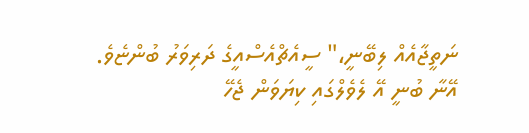ނަތީޖާއެއް ލިބޭނީ،" ސީއެޗްއެސްއީގެ ދަރިވަރު ބުންޏެވެ.
އޭނާ ބުނީ އޭ ލެވެލްގައި ކިޔަވަން ޖެހޭ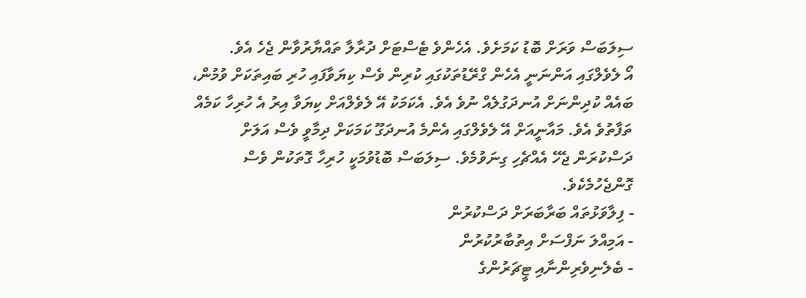ސިލަބަސް ވަރަށް ބޮޑު ކަމަށެވެ. އެހެންވެ ޓެސްޓަށް ދުރާލާ ތައްޔާރުވާން ޖެހެ އެވެ.
އޯ ލެވެލްގައި އަންނަނީ އެހެން ގްރޭޑުތަކުގައި ކުރިން ވެސް ކިޔަވާފައި ހުރި ބައިތަކަށް ވުމުން، ބައެއް ކުދިންނަށް އުނދަގުލެއް ނުވެ އެވެ. އެކަމަކު އޭ ލެވެލްއަށް ކިޔަވާ އިރު އެ ހުރިހާ ކަމެއް ތަފާތުވެ އެވެ. މައާނީއަށް އޭ ލެވެލްގައި އެންމެ އުނދަގޫ ކަމަކަށް ދިމާވީ ވެސް އަލަށް ދަސްކުރަން ޖެހޭ އެއްޗެހި ގިނަވުމެވެ. ސިލަބަސް ބޮޑުވުމަކީ ހުރިހާ ގޮތަކުން ވެސް ގޮންޖެހުމެކެވެ.
- ފިލާވަޅުތައް ބަރާބަރަށް ދަސްކުރުން
- އަމިއްލަ ނަފްސަށް އިތުބާރުކުރުން
- ބެލެނިވެރިންނާއި ޓީޗަރުންގެ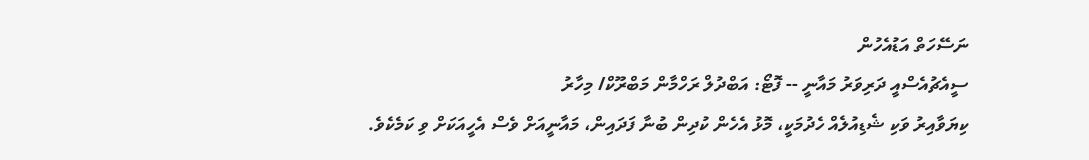ނަސޭހަތް އަޑުއެހުން
ސީއެޗުއެސްއީ ދަރިވަރު މައާނީ -- ފޮޓޯ: އަބްދުލް ރަހްމާން މަބްރޫކް/ މިހާރު
ކިޔަވާއިރު ވަކި ޝެޑިއުލެއް ހެދުމަކީ، މޮޅު އެހެން ކުދިން ބުނާ ފަދައިން، މައާނީއަށް ވެސް އެހީއަކަށް ވި ކަމެކެވެ.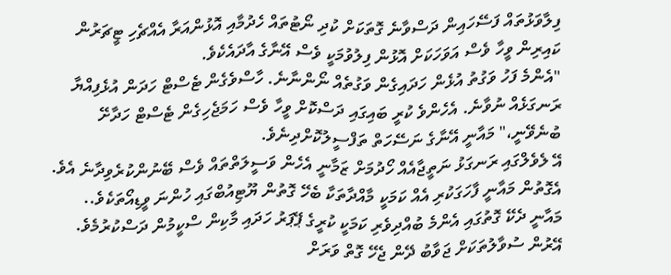ފިލާވަޅުތައް ފަސޭހައިން ދަސްވާނެ ގޮތަކަށް ކުދި ނޯޓުތައް ހެދުމާއި އޮޅުންއަރާ އެއްޗެހި ޓީޗަރުން ކައިރިން ވީހާ ވެސް އަވަހަކަށް އޮޅުން ފިލުވުމަކީ ވެސް އޭނާގެ އާދައެކެވެ.
"އެންމެ ފަހު ވަގުތު އުޅެން ހަދައިގެން ވަގުތެއް ނޯންނާނެ. ހާސްވެގެން ޓެސްޓް ހަދަން އުޅެފިއްޔާ ރަނގަޅެއް ނުވާނެ. އެހެންވެ ކުރީ ބައިގައި ދަސްކޮށް ވީހާ ވެސް ހަމަޖެހިގެން ޓެސްޓް ހަދާށޭ ބުނެވޭނީ،" މައާނީ އޭނާގެ ނަސޭހަތް ތަފްސީލުކޮށްދިނެވެ.
އޭ ލެވެލްގައި ރަނގަޅު ނަތީޖާއެއް ހޯދުމަށް ޒަމާނީ އެހެން ވަސީލަތްތައް ވެސް ބޭނުންކުރެވިދާނެ އެވެ. އެގޮތުން މައާނީ ފާހަގަކުރި އެއް ކަމަކީ މާއްދާތަކާ ބެހޭ ގޮތުން ޔޫޓިއުބްގައި ހުންނަ ވީޑިއޯތަކެވެ..
މައާނީ ދެކޭ ގޮތުގައި އެންމެ ބުއްދިވެރި ކަމަކީ ކުރީގެ ޕޭޕަރު ހަދައި މާކިން ސްކީމުން ދަސްކުރުމެވެ. އޭރުން ސުވާލުތަކަށް ޖަވާބު ދޭން ޖެހޭ ގޮތް ވަރަށް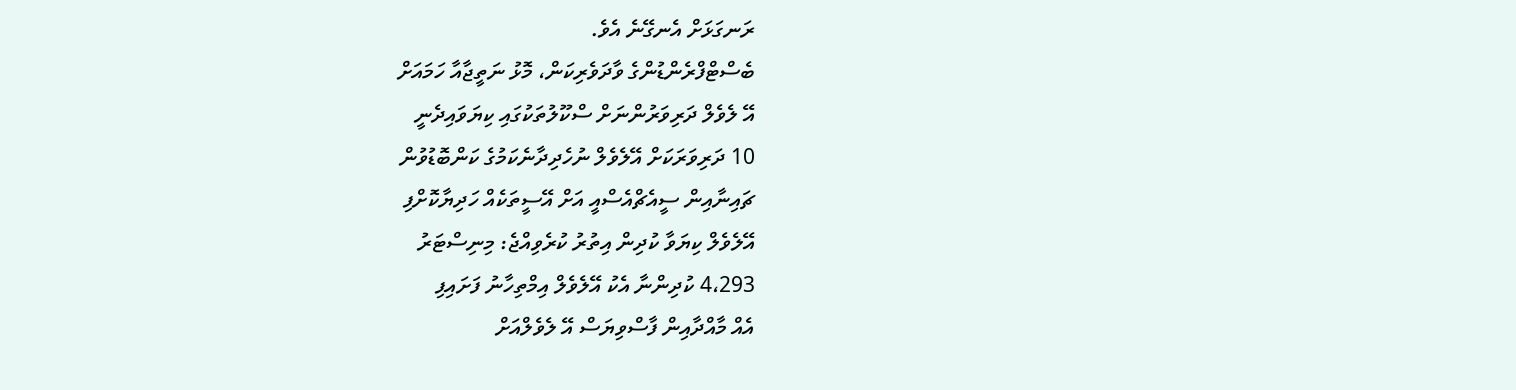ރަނގަޅަށް އެނގޭނެ އެވެ.
ބެސްޓްފްރެންޑުންގެ ވާދަވެރިކަން، މޮޅު ނަތީޖާއާ ހަމައަށް
އޭ ލެވެލް ދަރިވަރުންނަށް ސްކޫލުތަކުގައި ކިޔަވައިދެނީ
10 ދަރިވަރަކަށް އޭލެވެލް ނުހެދިދާނެކަމުގެ ކަންބޮޑުވުން
ޗައިނާއިން ސީއެޗްއެސްއީ އަށް އޭސީތަކެއް ހަދިޔާކޮށްފި
އޭލެވެލް ކިޔަވާ ކުދިން އިތުރު ކުރެވިއްޖެ: މިނިސްޓަރު
4،293 ކުދިންނާ އެކު އޭލެވެލް އިމްތިހާނު ފަށައިފި
އެއް މާއްދާއިން ފާސްވިޔަސް އޭ ލެވެލްއަށް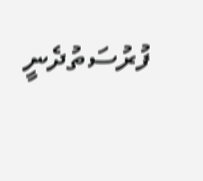ފުރުސަތުދެނީ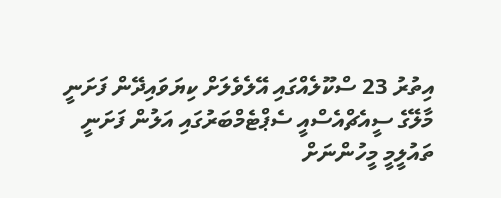އިތުރު 23 ސްކޫލެއްގައި އޭލެވެލަށް ކިޔަވައިދޭން ފަށަނީ
މާލޭގެ ސީއެޗްއެސްއީ ސެޕްޓެމްބަރުގައި އަލުން ފަށަނީ
ތައުލީމީ މީހުންނަށް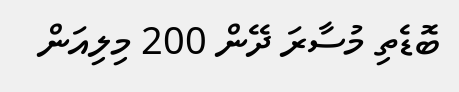ބޮޑެތި މުސާރަ ދޭން 200 މިލިއަން